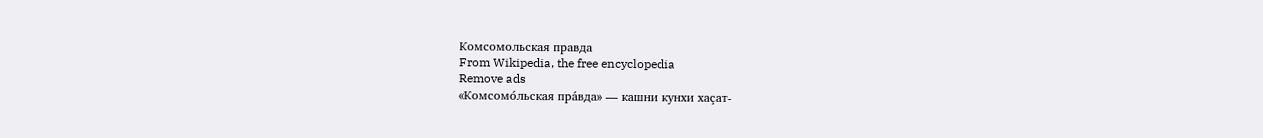Комсомольская правда
From Wikipedia, the free encyclopedia
Remove ads
«Комсомо́льская пра́вда» — кашни кунхи хаçат-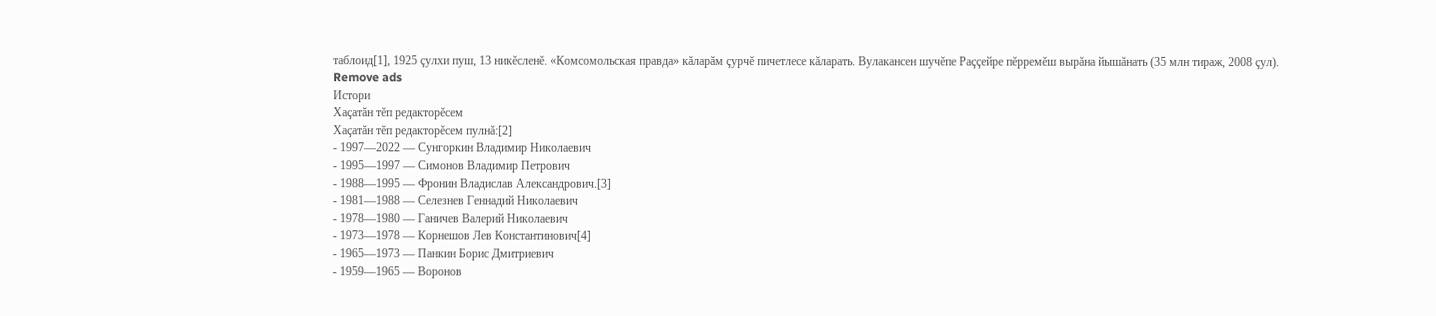таблоид[1], 1925 çулхи пуш, 13 никĕсленĕ. «Комсомольская правда» кăларăм çурчĕ пичетлесе кăларать. Вулакансен шучĕпе Раççейре пĕрремĕш вырăна йышăнать (35 млн тираж, 2008 çул).
Remove ads
Истори
Хаçатăн тĕп редакторĕсем
Хаçатăн тĕп редакторĕсем пулнă:[2]
- 1997—2022 — Сунгоркин Владимир Николаевич
- 1995—1997 — Симонов Владимир Петрович
- 1988—1995 — Фронин Владислав Александрович.[3]
- 1981—1988 — Селезнев Геннадий Николаевич
- 1978—1980 — Ганичев Валерий Николаевич
- 1973—1978 — Корнешов Лев Константинович[4]
- 1965—1973 — Панкин Борис Дмитриевич
- 1959—1965 — Воронов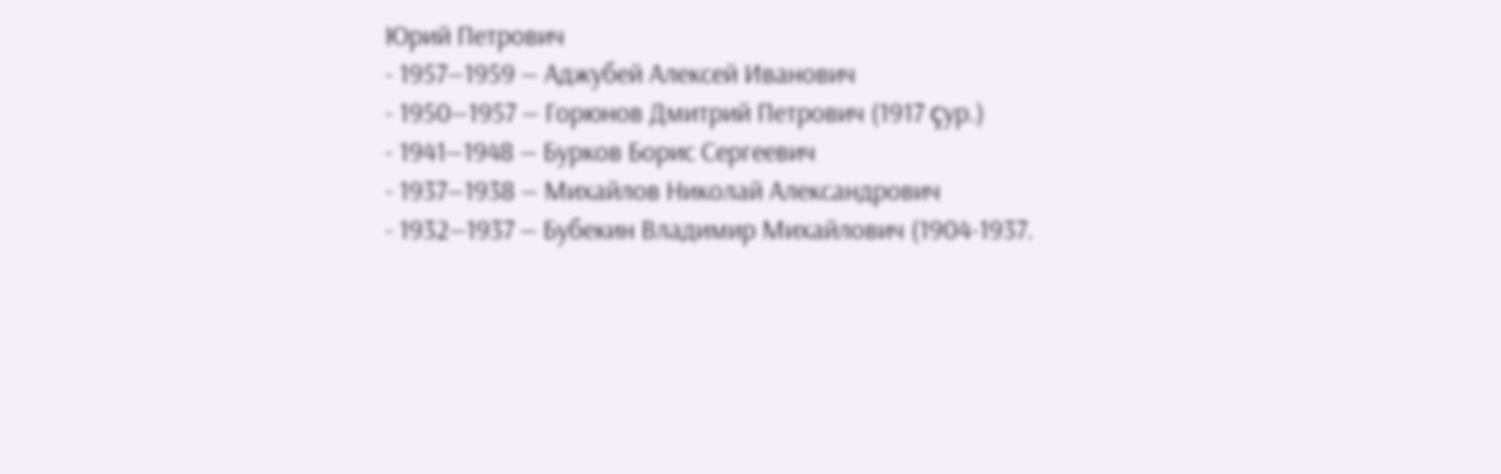Юрий Петрович
- 1957—1959 — Аджубей Алексей Иванович
- 1950—1957 — Горюнов Дмитрий Петрович (1917 çур.)
- 1941—1948 — Бурков Борис Сергеевич
- 1937—1938 — Михайлов Николай Александрович
- 1932—1937 — Бубекин Владимир Михайлович (1904-1937.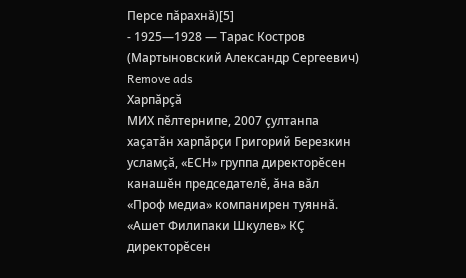Персе пăрахнă)[5]
- 1925—1928 — Тарас Костров (Мартыновский Александр Сергеевич)
Remove ads
Харпăрçă
МИХ пĕлтернипе, 2007 çултанпа хаçатăн харпăрçи Григорий Березкин усламçă, «ЕСН» группа директорĕсен канашĕн председателĕ, ăна вăл «Проф медиа» компанирен туяннă. «Ашет Филипаки Шкулев» КÇ директорĕсен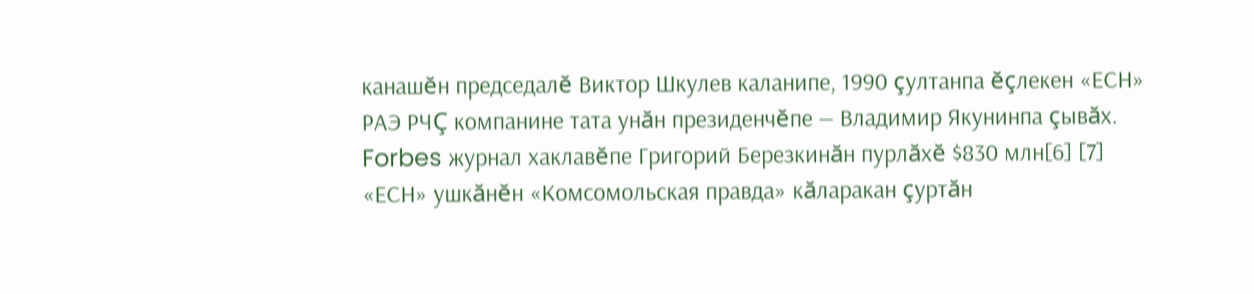канашĕн председалĕ Виктор Шкулев каланипе, 1990 çултанпа ĕçлекен «ЕСН» РАЭ РЧÇ компанине тата унăн президенчĕпе — Владимир Якунинпа çывăх. Forbes журнал хаклавĕпе Григорий Березкинăн пурлăхĕ $830 млн[6] [7]
«ЕСН» ушкăнĕн «Комсомольская правда» кăларакан çуртăн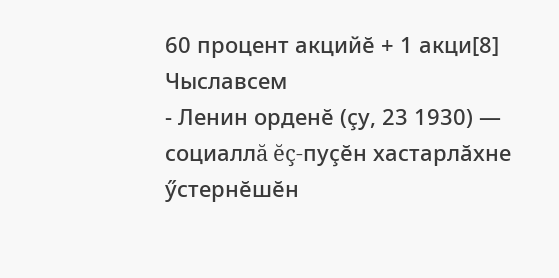60 процент акцийĕ + 1 акци[8]
Чыславсем
- Ленин орденĕ (çу, 23 1930) — социаллă ĕç-пуçĕн хастарлăхне ӳстернĕшĕн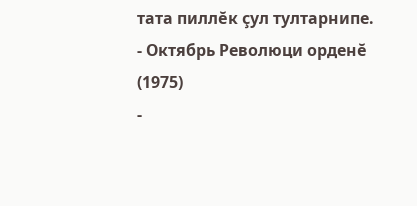тата пиллĕк çул тултарнипе.
- Октябрь Революци орденĕ (1975)
-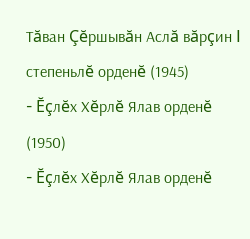Тăван Çĕршывăн Аслă вăрçин I степеньлĕ орденĕ (1945)
- Ĕçлĕх Хĕрлĕ Ялав орденĕ (1950)
- Ĕçлĕх Хĕрлĕ Ялав орденĕ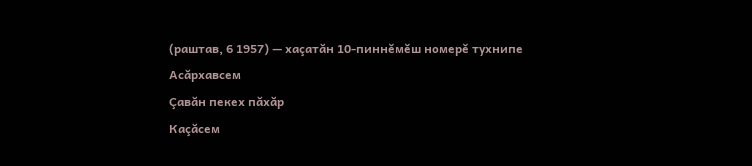(раштав, 6 1957) — хаçатăн 10-пиннĕмĕш номерĕ тухнипе
Асăрхавсем
Çавăн пекех пăхăр
Каçăсем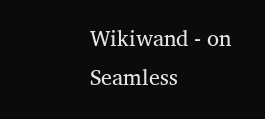Wikiwand - on
Seamless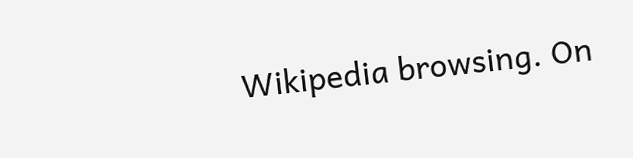Wikipedia browsing. On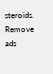steroids.
Remove ads